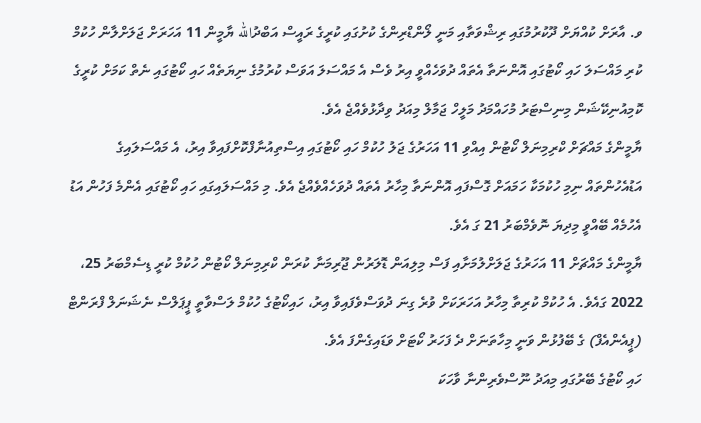ވ. އާރަށް ކުއްޔަށް ދޫކުރުމުގައި ރިޝްވަތާއި މަނީ ލޯންޑްރިންގެ ކުށުގައި ކުރީގެ ރައީސް އަބްދުالله ޔާމީން 11 އަހަރަށް ޖަލަށްލާން ހުކުމް ކުރި މައްސަލަ ހައި ކޯޓުގައި އޮންނަތާ އެތައް ދުވަހެއްވީ އިރު ވެސް އެ މައްސަލަ އަވަސް ކުރުމުގެ ނިޔަތެއް ހައި ކޯޓުގައި ނެތް ކަމަށް ކުރީގެ ކޮމިއުނިކޭޝަން މިނިސްޓަރު މުހައްމަދު މަލީހް ޖަމާލް މިއަދު ވިދާޅުވެއްޖެ އެވެ.
ޔާމީންގެ މައްޗަށް ކްރިމިނަލް ކޯޓުން އިއްވި 11 އަހަރުގެ ޖަލު ހުކުމް ހައި ކޯޓުގައި އިސްތިއުނާފްކޮށްފައިވާ އިރު، އެ މައްސަލައިގެ އަޑުއެހުންތައް ނިމި ހުކުމަކާ ހަމައަށް ގޮސްފައި އޮންނަތާ މިހާރު އެތައް ދުވަހެއްވެއްޖެ އެވެ. މި މައްސަލައިގައި ހައި ކޯޓުގައި އެންމެ ފަހުން އަޑު އެހުމެއް ބޭއްވީ މިދިޔަ ނޮވެމްބަރު 21 ގަ އެވެ.
ޔާމީންގެ މައްޗަށް 11 އަހަރުގެ ޖަލަށްލުމަށާއި ފަސް މިލިއަން ޑޮލަރުން ޖޫރިމަނާ ކުރަން ކްރިމިނަލް ކޯޓުން ހުކުމް ކުރީ ޑިސެމްބަރު 25، 2022 ގައެވެ. އެ ހުކުމް ކުރިތާ މިހާރު އަހަރަކަށް ވުރެ ގިނަ ދުވަސްވެފައިވާ އިރު، ހައިކޯޓުގެ ހުކުމް ލަސްވާތީ ޕީޕަލްސް ނެޝަނަލް ފްރަންޓް (ޕީއެންއެފް) ގެ ބޭފުޅުން ވަނީ މިހާތަނަށް ދެ ފަހަރު ކޯޓަށް ވަޑައިގެންފަ އެވެ.
ހައި ކޯޓުގެ ބޭރުގައި މިއަދު ނޫސްވެރިންނާ ވާހަކަ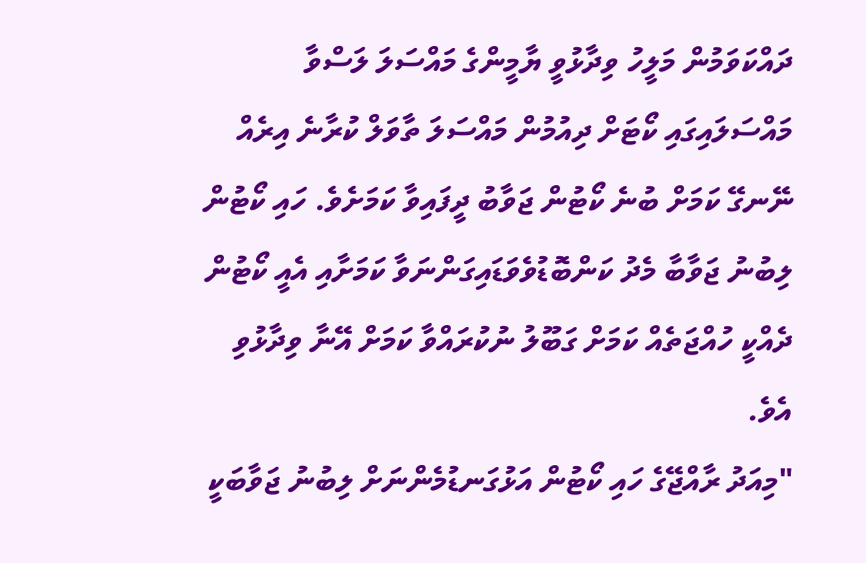ދައްކަވަމުން މަލީހު ވިދާޅުވީ ޔާމީންގެ މައްސަލަ ލަސްވާ މައްސަލައިގައި ކޯޓަށް ދިއުމުން މައްސަލަ ތާވަލް ކުރާނެ އިރެއް ނޭނގޭ ކަމަށް ބުނެ ކޯޓުން ޖަވާބު ދީފައިވާ ކަމަށެވެ. ހައި ކޯޓުން ލިބުނު ޖަވާބާ މެދު ކަންބޮޑުވެވަޑައިގަންނަވާ ކަމަށާއި އެއީ ކޯޓުން ދެއްކީ ހުއްޖަތެއް ކަމަށް ގަބޫލު ނުކުރައްވާ ކަމަށް އޭނާ ވިދާޅުވި އެވެ.
"މިއަދު ރާއްޖޭގެ ހައި ކޯޓުން އަޅުގަނޑުމެންނަށް ލިބުނު ޖަވާބަކީ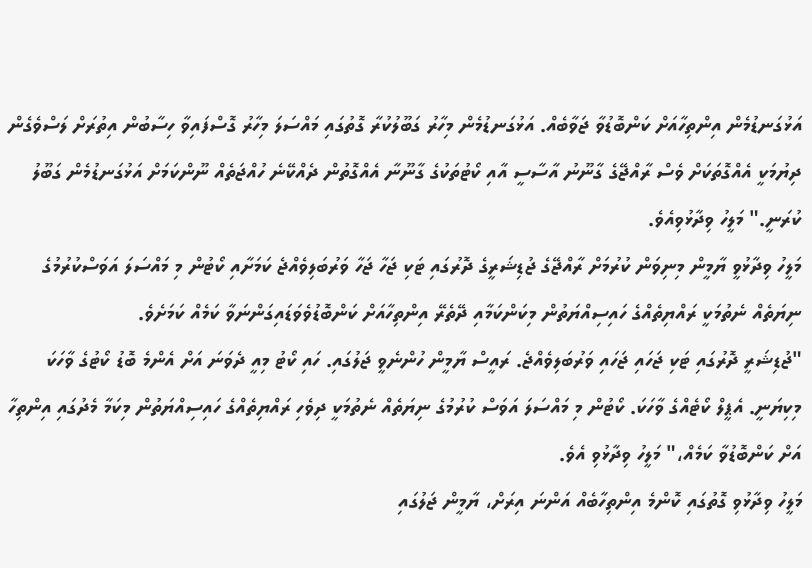އަޅުގަނޑުމެން އިންތިހާއަށް ކަންބޮޑުވާ ޖަވާބެއް. އަޅުގަނޑުމެން މިހާރު ގަބޫލުކުރާ ގޮތުގައި މައްސަލަ މިހާރު ގޮސްފައިވާ ހިސާބުން އިތުރަށް ލަސްވެގެން ދިޔުމަކީ އެއްގޮތަކަށް ވެސް ރާއްޖޭގެ ގާނޫނު އާސާސީ އާއި ކޯޓުތަކުގެ ގާނޫނާ އެއްގޮތުން ދެއްކޭނެ ހުއްޖަތެއް ނޫންކަމަށް އަޅުގަނޑުމެން ގަބޫލު ކުރަނީ." މަލީހު ވިދާޅުވިއެވެ.
މަލީހު ވިދާޅުވީ ޔާމީން މިނިވަން ކުރުމަށް ރާއްޖޭގެ ޖުޑިޝަރީގެ ދޮރުގައި ޓަކި ޖަހާ ޖަހާ ވަރުބަލިވެއްޖެ ކަމަށާއި ކޯޓުން މި މައްސަލަ އަވަސްކުރުމުގެ ނިޔަތެއް ނެތުމަކީ ރައްޔިތެއްގެ ހައިސިއްޔަތުން މިކަންކަމާއި ދޭތެރޭ އިންތިހާއަށް ކަންބޮޑުވެވަޑައިގަންނަވާ ކަމެއް ކަމަށެވެ.
"ޖުޑިޝަރީ ދޮރުގައި ޓަކި ޖަހައި ޖަހައި ވަރުބަލިވެއްޖެ. ރައީސް ޔާމީން ހުންނެވީ ޖަލުގައި. ހައި ކޯޓު މިއީ ދެވަނަ އަށް އެންމެ ބޮޑު ކޯޓުގެ ވާހަކަ މިކިޔަނީ. އެޕީލް ކޯޓެއްގެ ވާހަކަ. ކޯޓުން މި މައްސަލަ އަވަސް ކުރުމުގެ ނިޔަތެއް ނެތުމަކީ ދިވެހި ރައްޔިތެއްގެ ހައިސިއްޔަތުން މިކަމާ މެދުގައި އިންތިހާ އަށް ކަންބޮޑުވާ ކަމެއް،" މަލީހު ވިދާޅުވި އެވެ.
މަލީހު ވިދާޅުވި ގޮތުގައި ކޮންމެ އިންތިހާބެއް އަންނަ އިރަށް، ޔާމީން ޖަލުގައި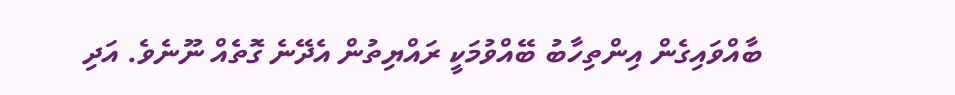ބާއްވައިގެން އިންތިހާބު ބޭއްވުމަކީ ރައްޔިތުން އެދޭނެ ގޮތެއް ނޫނެވެ. އަދި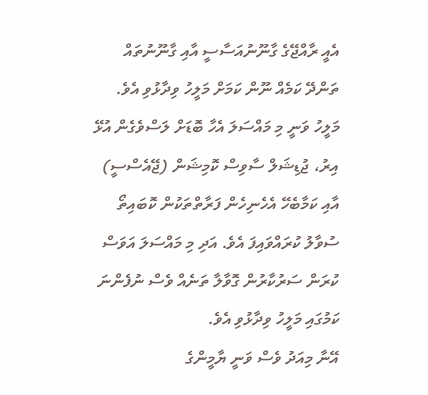އެއީ ރާއްޖޭގެ ގާނޫނުއަސާސީ އާއި ގާނޫނުތައް ތަންދޭ ކަމެއް ނޫން ކަމަށް މަލީހު ވިދާޅުވި އެވެ.
މަލީހު ވަނީ މި މައްސަލަ އެހާ ބޮޑަށް ލަސްވެގެން އުޅޭ އިރު، ޖުޑިޝަލް ސާވިސް ކޮމިޝަން (ޖޭއެސްސީ) އާއި ކަމާބެހޭ އެހެނިހެން ފަރާތްތަކުން ކޮބައިތޯ ސުވާލު ކުރައްވައިފަ އެވެ. އަދި މި މައްސަލަ އަވަސް ކުރަން ސަރުކާރުން ގޮވާލާ ތަނެއް ވެސް ނުފެންނަ ކަމުގައި މަލީހު ވިދާޅުވި އެވެ.
އޭނާ މިއަދު ވެސް ވަނީ ޔާމީންގެ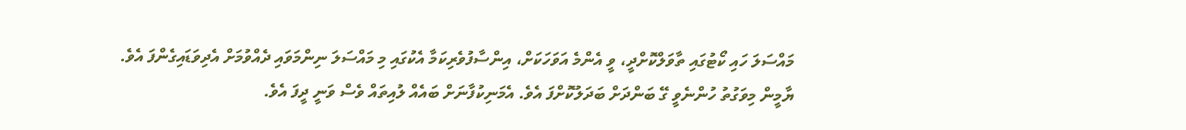މައްސަލަ ހައި ކޯޓުގައި ތާވަލްކޮށްދީ، ވީ އެންމެ އަވަހަކަށް، އިންސާފުވެރިކަމާ އެކުގައި މި މައްސަލަ ނިންމަވައި ދެއްވުމަށް އެދިވަޑައިގެންފަ އެވެ.
ޔާމީން މިވަގުތު ހުންނެވީ ގޭ ބަންދަށް ބަދަލުކޮށްފަ އެވެ. އެމަނިކުފާނަށް ބައެއް ލުއިތައް ވެސް ވަނީ ދީފަ އެވެ.